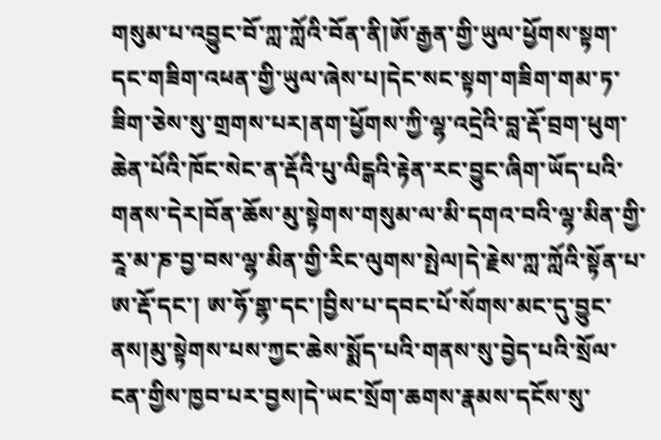གསུམ་པ་འབྱུང་བོ་ཀླ་ཀློའི་བོན་ནི།ཨོ་རྒྱན་གྱི་ཡུལ་ཕྱོགས་སྟག་དང་གཟིག་འཕན་གྱི་ཡུལ་ཞེས་པ།དེང་སང་སྟག་གཟིག་གམ་ཏ་ཟིག་ཅེས་སུ་གྲགས་པར།ནག་ཕྱོགས་ཀྱི་ལྷ་འདྲེའི་བླ་རྡོ་བྲག་ཕུག་ཆེན་པོའི་ཁོང་སེང་ན་རྡོའི་པུ་ལིངྒའི་རྟེན་རང་བྱུང་ཞིག་ཡོད་པའི་གནས་དེར།བོན་ཆོས་མུ་སྟེགས་གསུམ་ལ་མི་དགའ་བའི་ལྷ་མིན་གྱི་རཱ་མ་ཎ་བྱ་བས་ལྷ་མིན་གྱི་རིང་ལུགས་སྤེལ།དེ་རྗེས་ཀླ་ཀློའི་སྟོན་པ་ཨ་རྡོ་དང་། ཨ་ཧོ་གྷ་དང་།བྱིས་པ་དབང་པོ་སོགས་མང་དུ་བྱུང་ནས།མུ་སྟེགས་པས་ཀྱང་ཆེས་སྨོད་པའི་གནས་སུ་བྱེད་པའི་སྲོལ་ངན་གྱིས་ཁྱབ་པར་བྱས།དེ་ཡང་སྲོག་ཆགས་རྣམས་དངོས་སུ་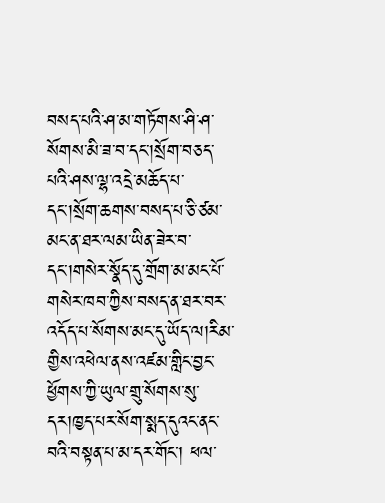བསད་པའི་ཤ་མ་གཏོགས་ཤི་ཤ་སོགས་མི་ཟ་བ་དང་།སྲོག་བཅད་པའི་ཤས་ལྷ་འདྲེ་མཆོད་པ་དང་།སྲོག་ཆགས་བསད་པ་ཅི་ཙམ་མང་ན་ཐར་ལམ་ཡིན་ཟེར་བ་དང་།གསེར་སྣོད་དུ་གྲོག་མ་མང་པོ་གསེར་ཁབ་ཀྱིས་བསད་ན་ཐར་བར་འདོད་པ་སོགས་མང་དུ་ཡོད་ལ།རིམ་གྱིས་འཕེལ་ནས་འཛམ་གླིང་བྱང་ཕྱོགས་ཀྱི་ཡུལ་གྲུ་སོགས་སུ་དར།ཁྱད་པར་སོག་སྨད་དུའང་ནང་བའི་བསྟན་པ་མ་དར་གོང་། ཕལ་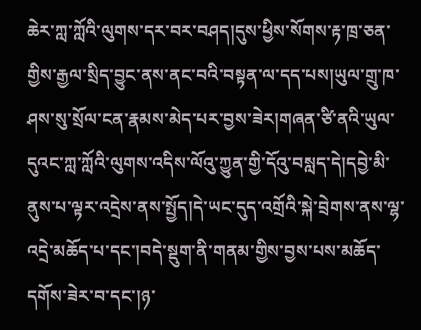ཆེར་ཀླ་ཀློའི་ལུགས་དར་བར་བཤད།དུས་ཕྱིས་སོགས་རྟ་ཁྲ་ཅན་གྱིས་རྒྱལ་སྲིད་བྱུང་ནས་ནང་བའི་བསྟན་ལ་དད་པས།ཡུལ་གྲུ་ཁ་ཤས་སུ་སྲོལ་ངན་རྣམས་མེད་པར་བྱས་ཟེར།གཞན་ཙི་ནའི་ཡུལ་དུའང་ཀླ་ཀློའི་ལུགས་འདིས་ལོའུ་ཀྱུན་གྱི་དོའུ་བསླད་དེ།དབྱེ་མི་ནུས་པ་ལྟར་འདྲེས་ནས་སྤྱོད།དེ་ཡང་དུད་འགྲོའི་སྐེ་བྲེགས་ནས་ལྷ་འདྲེ་མཆོད་པ་དང་།བདེ་སྡུག་ནི་གནམ་གྱིས་བྱས་པས་མཆོད་དགོས་ཟེར་བ་དང་།ཉ་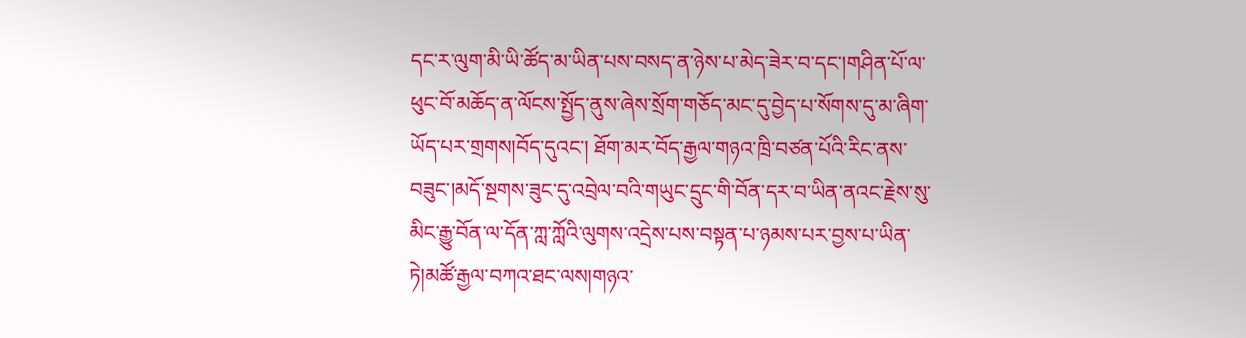དང་ར་ལུག་མི་ཡི་ཚོད་མ་ཡིན་པས་བསད་ན་ཉེས་པ་མེད་ཟེར་བ་དང་།གཤིན་པོ་ལ་ཕུང་བོ་མཆོད་ན་ལོངས་སྤྱོད་ནུས་ཞེས་སྲོག་གཅོད་མང་དུ་བྱེད་པ་སོགས་དུ་མ་ཞིག་ཡོད་པར་གྲགས།བོད་དུའང་། ཐོག་མར་བོད་རྒྱལ་གཉའ་ཁྲི་བཙན་པོའི་རིང་ནས་བཟུང་།མདོ་སྔགས་ཟུང་དུ་འབྲེལ་བའི་གཡུང་དྲུང་གི་བོན་དར་བ་ཡིན་ནའང་རྗེས་སུ་མིང་རྒྱུ་བོན་ལ་དོན་ཀླ་ཀློའི་ལུགས་འདྲེས་པས་བསྟན་པ་ཉམས་པར་བྱས་པ་ཡིན་ཏེ།མཚོ་རྒྱལ་བཀའ་ཐང་ལས།གཉའ་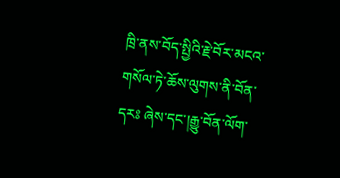ཁྲི་ནས་བོད་སྤྱིའི་རྗེ་བོར་མངའ་གསོལ་ཏེ་ཆོས་ལུགས་ནི་བོན་དརཿ ཞེས་དང་།རྒྱུ་བོན་ལོག་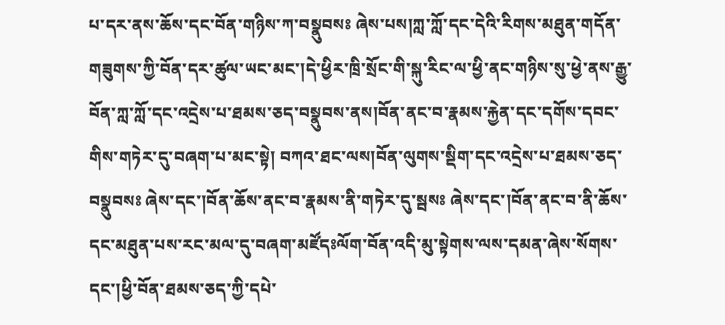པ་དར་ནས་ཆོས་དང་བོན་གཉིས་ཀ་བསྣུབསཿ ཞེས་པས།ཀླ་ཀློ་དང་དེའི་རིགས་མཐུན་གདོན་གཟུགས་ཀྱི་བོན་དར་ཚུལ་ཡང་མང་།དེ་ཕྱིར་ཁྲི་སྲོང་གི་སྐུ་རིང་ལ་ཕྱི་ནང་གཉིས་སུ་ཕྱེ་ནས་རྒྱུ་བོན་ཀླ་ཀློ་དང་འདྲེས་པ་ཐམས་ཅད་བསྣུབས་ནས།བོན་ནང་བ་རྣམས་རྐྱེན་དང་དགོས་དབང་གིས་གཏེར་དུ་བཞག་པ་མང་སྟེ། བཀའ་ཐང་ལས།བོན་ལུགས་སྡིག་དང་འདྲེས་པ་ཐམས་ཅད་བསྣུབསཿ ཞེས་དང་།བོན་ཆོས་ནང་བ་རྣམས་ནི་གཏེར་དུ་སྦསཿ ཞེས་དང་།བོན་ནང་བ་ནི་ཆོས་དང་མཐུན་པས་རང་མལ་དུ་བཞག་མཛོདཿལོག་བོན་འདི་མུ་སྟེགས་ལས་དམན་ཞེས་སོགས་དང་།ཕྱི་བོན་ཐམས་ཅད་ཀྱི་དཔེ་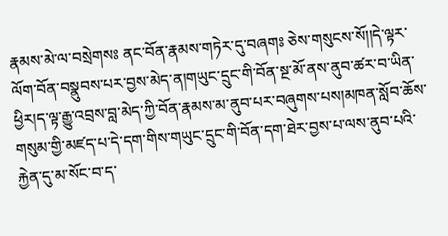རྣམས་མེ་ལ་བསྲེགསཿ ནང་བོན་རྣམས་གཏེར་དུ་བཞགཿ ཅེས་གསུངས་སོ།།དེ་ལྟར་ལོག་བོན་བསྣུབས་པར་བྱས་མེད་ན།གཡུང་དྲུང་གི་བོན་སྔ་མོ་ནས་ནུབ་ཚར་བ་ཡིན་ཕྱིར།ད་ལྟ་རྒྱུ་འབྲས་བླ་མེད་ཀྱི་བོན་རྣམས་མ་ནུབ་པར་བཞུགས་པས།མཁན་སློབ་ཆོས་གསུམ་གྱི་མཛད་པ་དེ་དག་གིས་གཡུང་དྲུང་གི་བོན་དག་ཐེར་བྱས་པ་ལས་ནུབ་པའི་རྐྱེན་དུ་མ་སོང་བ་ད་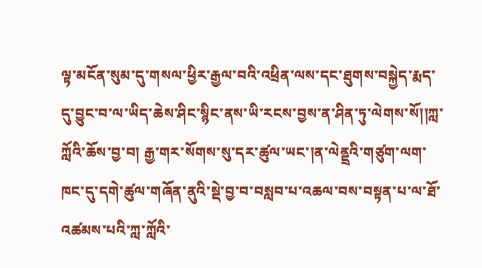ལྟ་མངོན་སུམ་དུ་གསལ་ཕྱིར་རྒྱལ་བའི་འཕྲིན་ལས་དང་ཐུགས་བསྐྱེད་རྨད་དུ་བྱུང་བ་ལ་ཡིད་ཆེས་ཤིང་སྙིང་ནས་ཡི་རངས་བྱས་ན་ཤིན་ཏུ་ལེགས་སོ།།ཀླ་ཀློའི་ཆོས་བྱ་བ། རྒྱ་གར་སོགས་སུ་དར་ཚུལ་ཡང་།ན་ལེནྡྲའི་གཙུག་ལག་ཁང་དུ་དགེ་ཚུལ་གཞོན་ནུའི་སྡེ་བྱ་བ་བསླབ་པ་འཆལ་བས་བསྟན་པ་ལ་ཐོ་འཚམས་པའི་ཀླ་ཀློའི་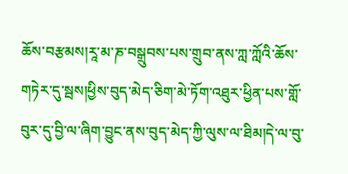ཆོས་བརྩམས།རཱ་མ་ཎ་བསྒྲུབས་པས་གྲུབ་ནས་ཀླ་ཀློའི་ཆོས་གཏེར་དུ་སྦས།ཕྱིས་བུད་མེད་ཅིག་མེ་ཏོག་འཐུར་ཕྱིན་པས་གློ་བུར་དུ་བྱི་ལ་ཞིག་བྱུང་ནས་བུད་མེད་ཀྱི་ལུས་ལ་ཐིམ།དེ་ལ་བུ་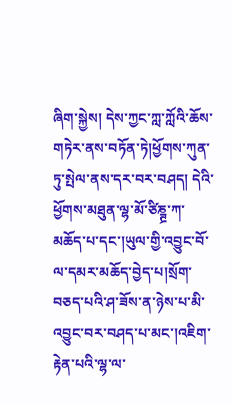ཞིག་སྐྱེས། དེས་ཀྱང་ཀླ་ཀློའི་ཆོས་གཏེར་ནས་བཏོན་ཏེ།ཕྱོགས་ཀུན་ཏུ་སྤེལ་ནས་དར་བར་བཤད། དེའི་ཕྱོགས་མཐུན་ལྷ་མོ་ཙིཎྚྲ་ཀ་མཆོད་པ་དང་།ཡུལ་གྱི་འབྱུང་བོ་ལ་དམར་མཆོད་བྱེད་པ།སྲོག་བཅད་པའི་ཤ་ཟོས་ན་ཉེས་པ་མི་འབྱུང་བར་བཤད་པ་མང་།འཇིག་རྟེན་པའི་ལྷ་ལ་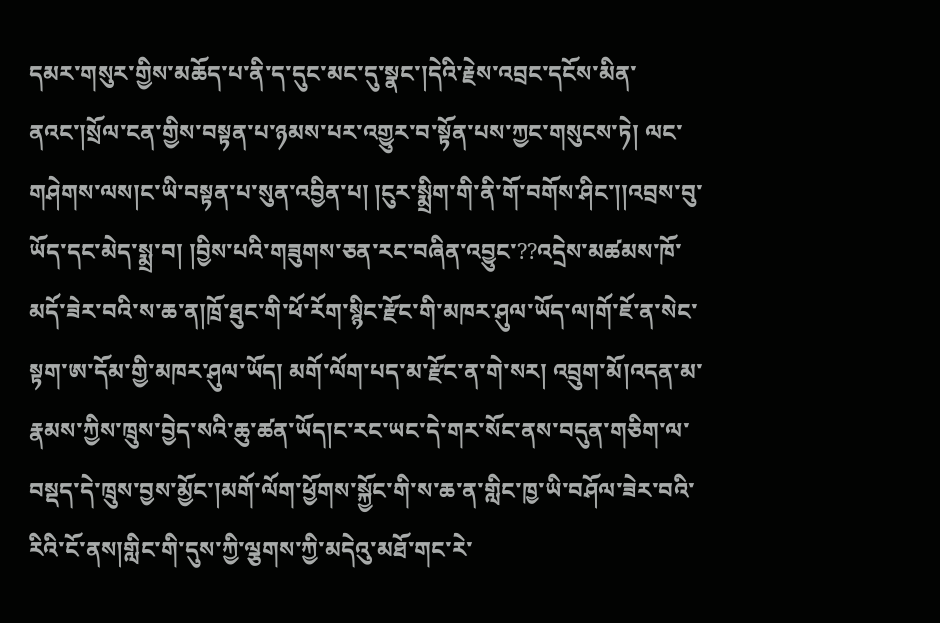དམར་གསུར་གྱིས་མཆོད་པ་ནི་ད་དུང་མང་དུ་སྣང་།དེའི་རྗེས་འབྲང་དངོས་མིན་ནའང་།སྲོལ་ངན་གྱིས་བསྟན་པ་ཉམས་པར་འགྱུར་བ་སྟོན་པས་ཀྱང་གསུངས་ཏེ། ལང་གཤེགས་ལས།ང་ཡི་བསྟན་པ་སུན་འབྱིན་པ། །ངུར་སྨྲིག་གི་ནི་གོ་བགོས་ཤིང་།།འབྲས་བུ་ཡོད་དང་མེད་སྨྲ་བ། །བྱིས་པའི་གཟུགས་ཅན་རང་བཞིན་འབྱུང་??འདྲེས་མཚམས་ཁོ་མདོ་ཟེར་བའི་ས་ཆ་ན།ཁྲོ་ཐུང་གི་ཕོ་རོག་སྙིང་རྫོང་གི་མཁར་ཤུལ་ཡོད་ལ།གོ་ཇོ་ན་སེང་སྟག་ཨ་དོམ་གྱི་མཁར་ཤུལ་ཡོད། མགོ་ལོག་པད་མ་རྫོང་ན་གེ་སར། འབྲུག་མོ།འདན་མ་རྣམས་ཀྱིས་ཁྲུས་བྱེད་སའི་ཆུ་ཚན་ཡོད།ང་རང་ཡང་དེ་གར་སོང་ནས་བདུན་གཅིག་ལ་བསྡད་དེ་ཁྲུས་བྱས་མྱོང་།མགོ་ལོག་ཕྱོགས་སྐྱོང་གི་ས་ཆ་ན་གླིང་ཁྱ་ཡི་བཤོལ་ཟེར་བའི་རིའི་ངོ་ནས།གླིང་གི་དུས་ཀྱི་ལྕགས་ཀྱི་མདེའུ་མཐོ་གང་རེ་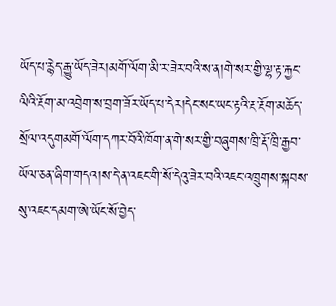ཡོད་པ་རྙེད་རྒྱུ་ཡོད་ཟེར།མགོ་ལོག་མི་ར་ཟེར་བའི་ས་ན།གེ་སར་གྱི་ལྷ་རྟ་རྐྱང་ལིའི་རྔོག་མ་འབྲེག་ས་བྲག་ཟོར་ཡོད་པ་དེར།དེང་སང་ཡང་རྟའི་རྔ་རྔོག་མཆོད་སྲོལ་འདུགམགོ་ལོག་དཀར་བོའི་ཁོག་ན་གེ་སར་གྱི་བཞུགས་ཁྲི་རྡོ་ཁྲི་རྒྱབ་ཡོལ་ཅན་ཞིག་གདའ།ས་དེ་ན་འཇང་གི་སོ་དེའུ་ཟེར་བའི་འཇང་འཁྲུགས་སྐབས་སུ་འཇང་དམག་ཨེ་ཡོང་སོ་བྱེད་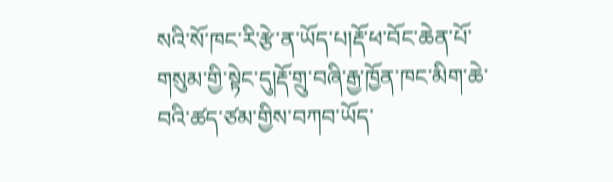སའི་སོ་ཁང་རི་རྩེ་ན་ཡོད་པ།རྡོ་ཕ་བོང་ཆེན་པོ་གསུམ་གྱི་སྟེང་དུ།རྡོ་གྲུ་བཞི་རྒྱ་ཁྱོན་ཁང་མིག་ཆེ་བའི་ཚད་ཙམ་གྱིས་བཀབ་ཡོད་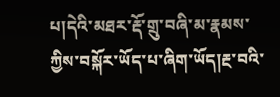པ།དེའི་མཐར་རྡོ་གྲུ་བཞི་མ་རྣམས་ཀྱིས་བསྐོར་ཡོད་པ་ཞིག་ཡོད།རྔ་བའི་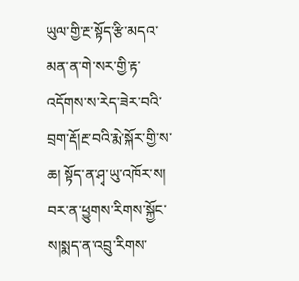ཡུལ་གྱི་རྔ་སྟོད་རྩི་མདའ་མན་ན་གེ་སར་གྱི་རྟ་འདོགས་ས་རེད་ཟེར་བའི་བྲག་རྡོ།རྔ་བའི་རྨེ་སྐོར་གྱི་ས་ཆ། སྟོད་ན་ཤྭ་ཡུ་འཁོར་ས། བར་ན་ཕྱུགས་རིགས་སྐྱོང་ས།སྨད་ན་འབྲུ་རིགས་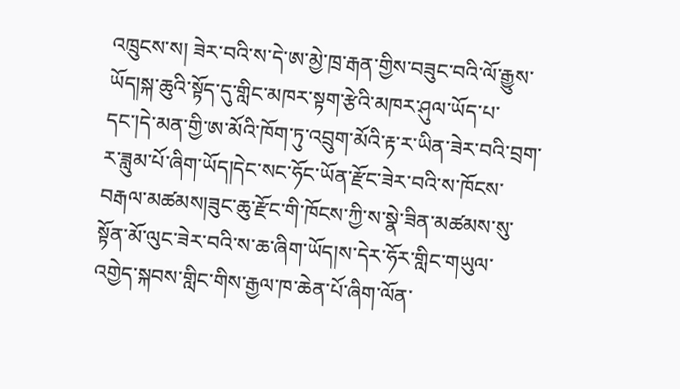འཁྲུངས་ས། ཟེར་བའི་ས་དེ་ཨ་མྱེ་ཁྲ་རྒན་གྱིས་བཟུང་བའི་ལོ་རྒྱུས་ཡོད།སྐ་ཆུའི་སྟོད་དུ་གླིང་མཁར་སྟག་རྩེའི་མཁར་ཤུལ་ཡོད་པ་དང་།དེ་མན་གྱི་ཨ་མོའི་ཁོག་ཏུ་འབྲུག་མོའི་རྟ་ར་ཡིན་ཟེར་བའི་བྲག་ར་ཟླུམ་པོ་ཞིག་ཡོད།དེང་སང་ཧོང་ཡོན་རྫོང་ཟེར་བའི་ས་ཁོངས་བརྒལ་མཚམས།ཟུང་ཆུ་རྫོང་གི་ཁོངས་ཀྱི་ས་སྣེ་ཟིན་མཚམས་སུ་སྟོན་མོ་ལུང་ཟེར་བའི་ས་ཆ་ཞིག་ཡོད།ས་དེར་ཧོར་གླིང་གཡུལ་འགྱེད་སྐབས་གླིང་གིས་རྒྱལ་ཁ་ཆེན་པོ་ཞིག་ལོན་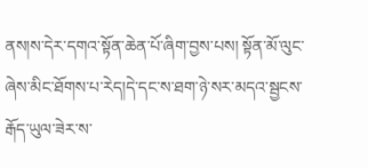ནས།ས་དེར་དགའ་སྟོན་ཆེན་པོ་ཞིག་བྱས་པས། སྟོན་མོ་ལུང་ཞེས་མིང་ཐོགས་པ་རེད།དེ་དང་ས་ཐག་ཉེ་སར་མདའ་སྦྱངས་རྒོད་ཡུལ་ཟེར་ས་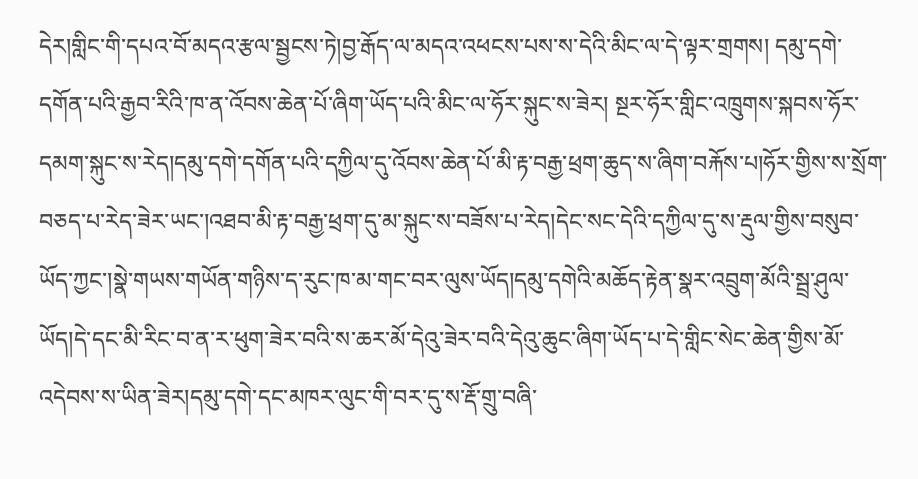དེར།གླིང་གི་དཔའ་བོ་མདའ་རྩལ་སྦྱངས་ཏེ།བྱ་རྒོད་ལ་མདའ་འཕངས་པས་ས་དེའི་མིང་ལ་དེ་ལྟར་གྲགས། དམུ་དགེ་དགོན་པའི་རྒྱབ་རིའི་ཁ་ན་འོབས་ཆེན་པོ་ཞིག་ཡོད་པའི་མིང་ལ་ཧོར་སྐུང་ས་ཟེར། སྔར་ཧོར་གླིང་འཁྲུགས་སྐབས་ཧོར་དམག་སྐུང་ས་རེད།དམུ་དགེ་དགོན་པའི་དཀྱིལ་དུ་འོབས་ཆེན་པོ་མི་རྟ་བརྒྱ་ཕྲག་ཆུད་ས་ཞིག་བརྐོས་པ།ཧོར་གྱིས་ས་སྲོག་བཅད་པ་རེད་ཟེར་ཡང་།འཐབ་མི་རྟ་བརྒྱ་ཕྲག་དུ་མ་སྐུང་ས་བཟོས་པ་རེད།དེང་སང་དེའི་དཀྱིལ་དུ་ས་རྡུལ་གྱིས་བསུབ་ཡོད་ཀྱང་།སྣེ་གཡས་གཡོན་གཉིས་ད་རུང་ཁ་མ་གང་བར་ལུས་ཡོད།དམུ་དགེའི་མཆོད་རྟེན་སྣར་འབྲུག་མོའི་སྦྲ་ཤུལ་ཡོད།དེ་དང་མི་རིང་བ་ན་ར་ཕུག་ཟེར་བའི་ས་ཆར་མོ་དེའུ་ཟེར་བའི་དེའུ་ཆུང་ཞིག་ཡོད་པ་དེ་གླིང་སེང་ཆེན་གྱིས་མོ་འདེབས་ས་ཡིན་ཟེར།དམུ་དགེ་དང་མཁར་ལུང་གི་བར་དུ་ས་རྡོ་གྲུ་བཞི་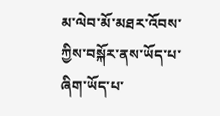མ་ལེབ་མོ་མཐར་འོབས་ཀྱིས་བསྐོར་ནས་ཡོད་པ་ཞིག་ཡོད་པ་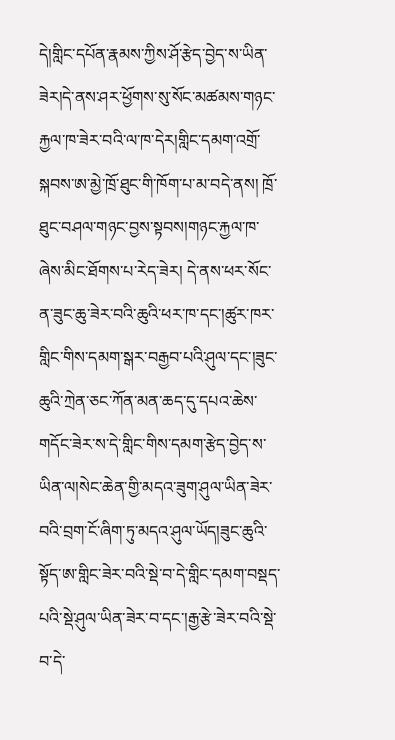དེ།གླིང་དཔོན་རྣམས་ཀྱིས་ཤོ་རྩེད་བྱེད་ས་ཡིན་ཟེར།དེ་ནས་ཤར་ཕྱོགས་སུ་སོང་མཚམས་གཉང་རྐྱལ་ཁ་ཟེར་བའི་ལ་ཁ་དེར།གླིང་དམག་འགྲོ་སྐབས་ཨ་མྱེ་ཁྲོ་ཐུང་གི་ཁོག་པ་མ་བདེ་ནས། ཁྲོ་ཐུང་བཤལ་གཉང་བྱས་སྟབས།གཉང་རྐྱལ་ཁ་ཞེས་མིང་ཐོགས་པ་རེད་ཟེར། དེ་ནས་ཕར་སོང་ན་ཟུང་ཆུ་ཟེར་བའི་ཆུའི་ཕར་ཁ་དང་།ཚུར་ཁར་གླིང་གིས་དམག་སྒར་བརྒྱབ་པའི་ཤུལ་དང་།ཟུང་ཆུའི་ཀྲེན་ཅང་ཀོན་མན་ཆད་དུ་དཔའ་ཆེས་གདོང་ཟེར་ས་དེ་གླིང་གིས་དམག་རྩེད་བྱེད་ས་ཡིན་ལ།སེང་ཆེན་གྱི་མདའ་ཟུག་ཤུལ་ཡིན་ཟེར་བའི་བྲག་ངོ་ཞིག་ཏུ་མདའ་ཤུལ་ཡོད།ཟུང་ཆུའི་སྟོད་ཨ་གླིང་ཟེར་བའི་སྡེ་བ་དེ་གླིང་དམག་བསྡད་པའི་སྡེ་ཤུལ་ཡིན་ཟེར་བ་དང་།རྒྱ་རྩེ་ཟེར་བའི་སྡེ་བ་དེ་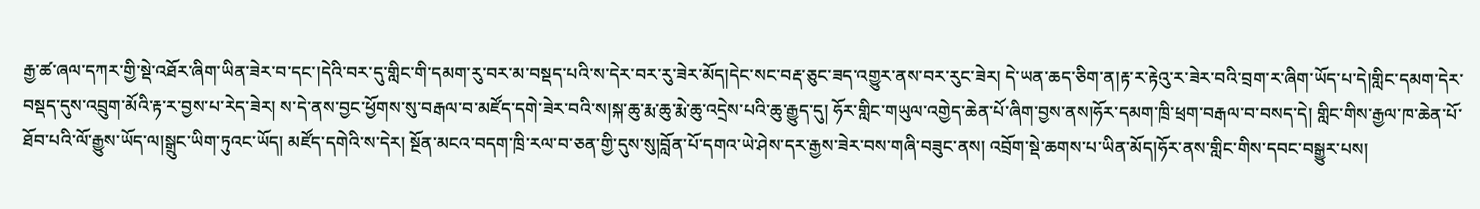རྒྱ་ཚ་ཞལ་དཀར་གྱི་སྡེ་འཐོར་ཞིག་ཡིན་ཟེར་བ་དང་།དེའི་བར་དུ་གླིང་གི་དམག་རུ་བར་མ་བསྡད་པའི་ས་དེར་བར་རུ་ཟེར་མོད།དེང་སང་བརྡ་ཅུང་ཟད་འགྱུར་ནས་བར་རུང་ཟེར། དེ་ཡན་ཆད་ཅིག་ན།རྟ་ར་རྟེའུ་ར་ཟེར་བའི་བྲག་ར་ཞིག་ཡོད་པ་དེ།གླིང་དམག་དེར་བསྡད་དུས་འབྲུག་མོའི་རྟ་ར་བྱས་པ་རེད་ཟེར། ས་དེ་ནས་བྱང་ཕྱོགས་སུ་བརྒལ་བ་མཛོད་དགེ་ཟེར་བའི་ས།སྐ་ཆུ་རྨ་ཆུ་རྨེ་ཆུ་འདྲེས་པའི་ཆུ་རྒྱུད་དུ། ཧོར་གླིང་གཡུལ་འགྱེད་ཆེན་པོ་ཞིག་བྱས་ནས།ཧོར་དམག་ཁྲི་ཕྲག་བརྒལ་བ་བསད་དེ། གླིང་གིས་རྒྱལ་ཁ་ཆེན་པོ་ཐོབ་པའི་ལོ་རྒྱུས་ཡོད་ལ།སྒྲུང་ཡིག་ཏུའང་ཡོད། མཛོད་དགེའི་ས་དེར། སྔོན་མངའ་བདག་ཁྲི་རལ་བ་ཅན་གྱི་དུས་སུ།བློན་པོ་དགའ་ཡེ་ཤེས་དར་རྒྱས་ཟེར་བས་གཞི་བཟུང་ནས། འབྲོག་སྡེ་ཆགས་པ་ཡིན་མོད།ཧོར་ནས་གླིང་གིས་དབང་བསྒྱུར་པས།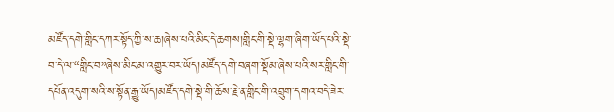མཛོད་དགེ་གླིང་དཀར་སྟོད་ཀྱི་ས་ཆ།ཞེས་པའི་མིང་དེ་ཆགས།གླིང་གི་སྡེ་ལྷག་ཞིག་ཡོད་པའི་སྡེ་བ་དེ་ལ་“གླིང་བ”ཞེས་མིང་མ་འགྱུར་བར་ཡོད།མཛོད་དགེ་བཞག་སྡོམ་ཞེས་པའི་སར་གླིང་གི་དཔོན་འདུག་སའི་ས་སྟོན་རྒྱུ་ཡོད།མཛོད་དགེ་སྡེ་གི་ཆོས་རྗེ་ན་གླིང་གི་འབྲུག་དགའ་བདེ་ཟེར་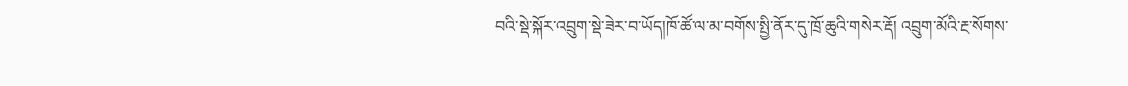བའི་སྡེ་སྐོར་འབྲུག་སྡེ་ཟེར་བ་ཡོད།ཁོ་ཚོ་ལ་མ་བགོས་སྤྱི་ནོར་དུ་ཁྲོ་ཆུའི་གསེར་རྡོ། འབྲུག་མོའི་རྔ་སོགས་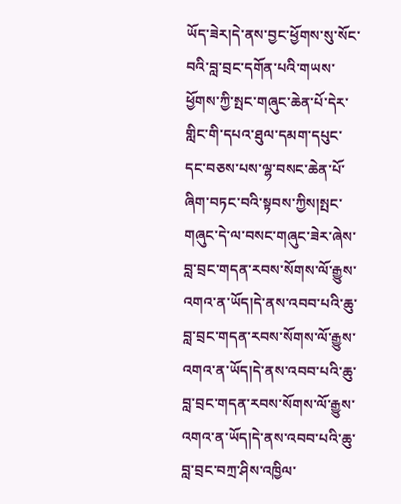ཡོད་ཟེར།དེ་ནས་བྱང་ཕྱོགས་སུ་སོང་བའི་བླ་བྲང་དགོན་པའི་གཡས་ཕྱོགས་ཀྱི་སྤང་གཞུང་ཆེན་པོ་དེར་གླིང་གི་དཔའ་ཐུལ་དམག་དཔུང་དང་བཅས་པས་ལྷ་བསང་ཆེན་པོ་ཞིག་བཏང་བའི་སྟབས་ཀྱིས།སྤང་གཞུང་དེ་ལ་བསང་གཞུང་ཟེར་ཞེས་བླ་བྲང་གདན་རབས་སོགས་ལོ་རྒྱུས་འགའ་ན་ཡོད།དེ་ནས་འབབ་པའི་ཆུ་བླ་བྲང་གདན་རབས་སོགས་ལོ་རྒྱུས་འགའ་ན་ཡོད།དེ་ནས་འབབ་པའི་ཆུ་བླ་བྲང་གདན་རབས་སོགས་ལོ་རྒྱུས་འགའ་ན་ཡོད།དེ་ནས་འབབ་པའི་ཆུ་བླ་བྲང་བཀྲ་ཤིས་འཁྱིལ་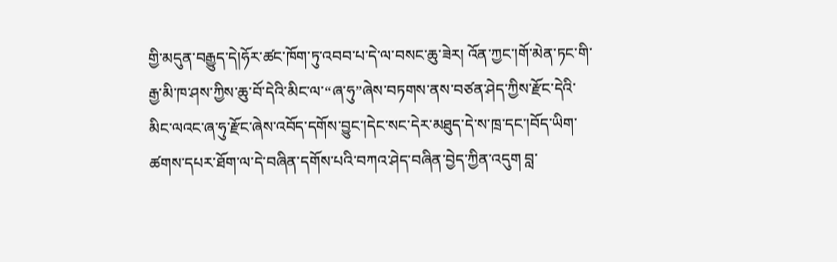གྱི་མདུན་བརྒྱུད་དེ།ཧོར་ཚང་ཁོག་ཏུ་འབབ་པ་དེ་ལ་བསང་ཆུ་ཟེར། འོན་ཀྱང་།གོ་མེན་ཏང་གི་རྒྱ་མི་ཁ་ཤས་ཀྱིས་ཆུ་བོ་དེའི་མིང་ལ་“ཞ་ཧུ”ཞེས་བཏགས་ནས་བཙན་ཤེད་ཀྱིས་རྫོང་དེའི་མིང་ལའང་ཞ་ཧུ་རྫོང་ཞེས་འབོད་དགོས་བྱུང་།དེང་སང་དེར་མཐུད་དེ་ས་ཁྲ་དང་།བོད་ཡིག་ཚགས་དཔར་ཐོག་ལ་དེ་བཞིན་དགོས་པའི་བཀའ་ཤེད་བཞིན་བྱེད་ཀྱིན་འདུག བླ་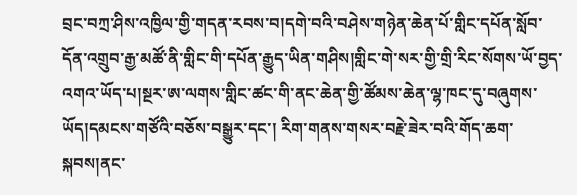བྲང་བཀྲ་ཤིས་འཁྱིལ་གྱི་གདན་རབས་བ།དགེ་བའི་བཤེས་གཉེན་ཆེན་པོ་གླིང་དཔོན་སློབ་དོན་འགྲུབ་རྒྱ་མཚོ་ནི་གླིང་གི་དཔོན་རྒྱུད་ཡིན་གཤིས།གླིང་གེ་སར་གྱི་གྲི་རིང་སོགས་ཡོ་བྱད་འགའ་ཡོད་པ།སྔར་ཨ་ལགས་གླིང་ཚང་གི་ནང་ཆེན་གྱི་ཚོམས་ཆེན་ལྷ་ཁང་དུ་བཞུགས་ཡོད།དམངས་གཙོའི་བཅོས་བསྒྱུར་དང་། རིག་གནས་གསར་བརྗེ་ཟེར་བའི་གོད་ཆག་སྐབས།ནང་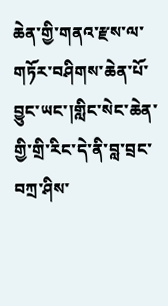ཆེན་གྱི་གནའ་རྫས་ལ་གཏོར་བཤིགས་ཆེན་པོ་བྱུང་ཡང་།གླིང་སེང་ཆེན་གྱི་གྲི་རིང་དེ་ནི་བླ་བྲང་བཀྲ་ཤིས་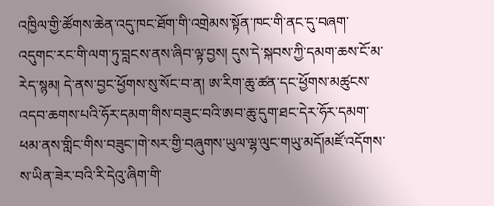འཁྱིལ་གྱི་ཚོགས་ཆེན་འདུ་ཁང་ཐོག་གི་འགྲེམས་སྟོན་ཁང་གི་ནང་དུ་བཞག་འདུགང་རང་གི་ལག་ཏུ་བླངས་ནས་ཞིབ་ལྟ་བྱས། དུས་དེ་སྐབས་ཀྱི་དམག་ཆས་ངོ་མ་རེད་སྙམ། དེ་ནས་བྱང་ཕྱོགས་སུ་སོང་བ་ན། ཨ་རིག་ཆུ་ཚན་དང་ཕྱོགས་མཚུངས་འདབ་ཆགས་པའི་ཧོར་དམག་གིས་བཟུང་བའི་ཨབ་ཆུ་དུག་ཐང་དེར་ཧོར་དམག་ཕམ་ནས་གླིང་གིས་བཟུང་།གེ་སར་གྱི་བཞུགས་ཡུལ་ལྷ་ལུང་གཡུ་མདོ།མཛོ་འདོགས་ས་ཡིན་ཟེར་བའི་རི་དེའུ་ཞིག་གི་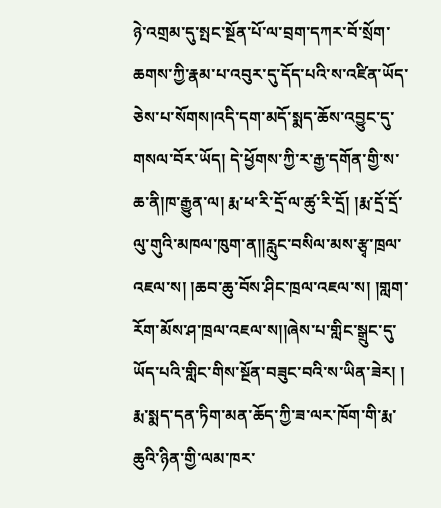ཉེ་འགྲམ་དུ་སྤང་སྔོན་པོ་ལ་བྲག་དཀར་བོ་སྲོག་ཆགས་ཀྱི་རྣམ་པ་འབུར་དུ་དོད་པའི་ས་འཛིན་ཡོད་ཅེས་པ་སོགས།འདི་དག་མདོ་སྨད་ཆོས་འབྱུང་དུ་གསལ་བོར་ཡོད། དེ་ཕྱོགས་ཀྱི་ར་རྒྱ་དགོན་གྱི་ས་ཆ་ནི།ཁ་རྒྱུན་ལ། རྨ་ཕ་རི་དྲོ་ལ་ཚུ་རི་དྲོ། །རྨ་དྲོ་དྲོ་ལུ་གུའི་མཁལ་ཁུག་ན།།རླུང་བསིལ་མས་རྩྭ་ཁྲལ་འཇལ་ས། །ཆབ་ཆུ་བོས་ཤིང་ཁྲལ་འཇལ་ས། །གླག་རོག་མོས་ཤ་ཁྲལ་འཇལ་ས།།ཞེས་པ་གླིང་སྒྲུང་དུ་ཡོད་པའི་གླིང་གིས་སྔོན་བཟུང་བའི་ས་ཡིན་ཟེར། ། རྨ་སྨད་དན་ཏིག་མན་ཆོད་ཀྱི་ཟ་ལར་ཁོག་གི་རྨ་ཆུའི་ཉིན་གྱི་ལམ་ཁར་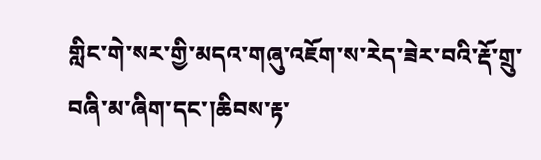གླིང་གེ་སར་གྱི་མདའ་གཞུ་འཇོག་ས་རེད་ཟེར་བའི་རྡོ་གྲུ་བཞི་མ་ཞིག་དང་།ཆིབས་རྟ་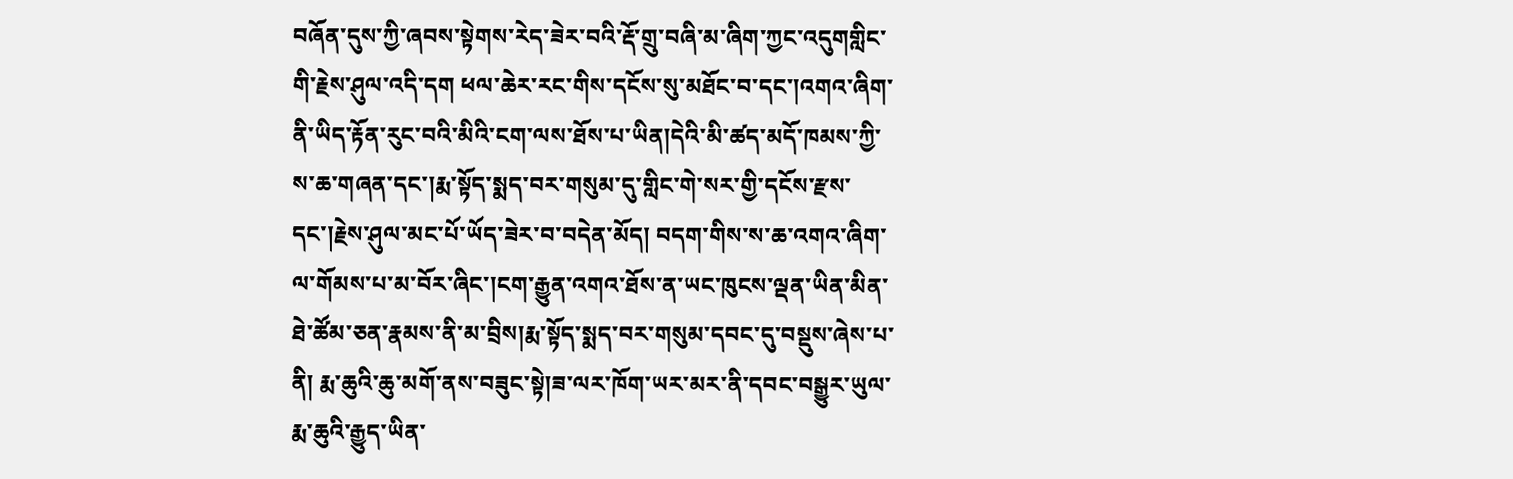བཞོན་དུས་ཀྱི་ཞབས་སྟེགས་རེད་ཟེར་བའི་རྡོ་གྲུ་བཞི་མ་ཞིག་ཀྱང་འདུགགླིང་གི་རྗེས་ཤུལ་འདི་དག ཕལ་ཆེར་རང་གིས་དངོས་སུ་མཐོང་བ་དང་།འགའ་ཞིག་ནི་ཡིད་རྟོན་རུང་བའི་མིའི་ངག་ལས་ཐོས་པ་ཡིན།དེའི་མི་ཚད་མདོ་ཁམས་ཀྱི་ས་ཆ་གཞན་དང་།རྨ་སྟོད་སྨད་བར་གསུམ་དུ་གླིང་གེ་སར་གྱི་དངོས་རྫས་དང་།རྗེས་ཤུལ་མང་པོ་ཡོད་ཟེར་བ་བདེན་མོད། བདག་གིས་ས་ཆ་འགའ་ཞིག་ལ་གོམས་པ་མ་བོར་ཞིང་།ངག་རྒྱུན་འགའ་ཐོས་ན་ཡང་ཁུངས་ལྡན་ཡིན་མིན་ཐེ་ཚོམ་ཅན་རྣམས་ནི་མ་བྲིས།རྨ་སྟོད་སྨད་བར་གསུམ་དབང་དུ་བསྡུས་ཞེས་པ་ནི། རྨ་ཆུའི་ཆུ་མགོ་ནས་བཟུང་སྟེ།ཟ་ལར་ཁོག་ཡར་མར་ནི་དབང་བསྒྱུར་ཡུལ་རྨ་ཆུའི་རྒྱུད་ཡིན་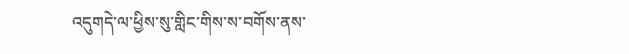འདུགདེ་ལ་ཕྱིས་སུ་གླིང་གིས་ས་བགོས་ནས་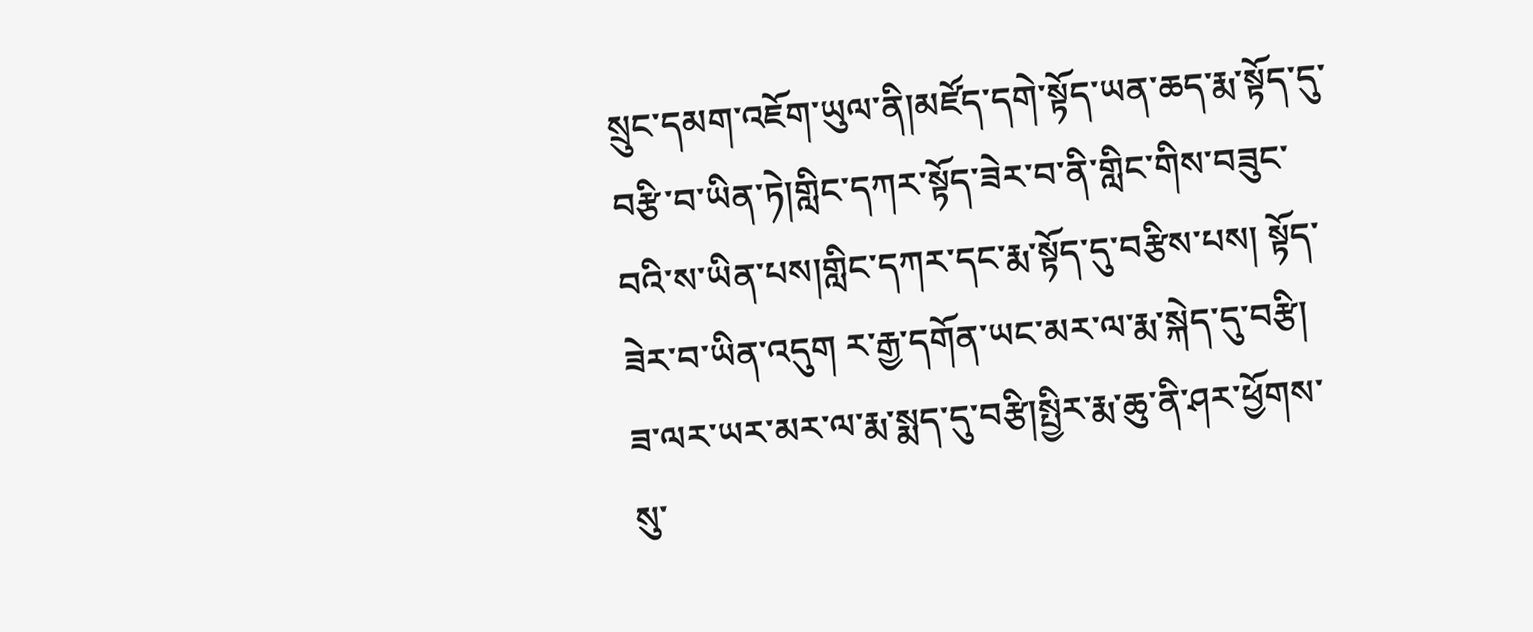སྲུང་དམག་འཇོག་ཡུལ་ནི།མཛོད་དགེ་སྟོད་ཡན་ཆད་རྨ་སྟོད་དུ་བརྩི་བ་ཡིན་ཏེ།གླིང་དཀར་སྟོད་ཟེར་བ་ནི་གླིང་གིས་བཟུང་བའི་ས་ཡིན་པས།གླིང་དཀར་དང་རྨ་སྟོད་དུ་བརྩིས་པས། སྟོད་ཟེར་བ་ཡིན་འདུག ར་རྒྱ་དགོན་ཡང་མར་ལ་རྨ་སྐེད་དུ་བརྩི། ཟ་ལར་ཡར་མར་ལ་རྨ་སྨད་དུ་བརྩི།སྤྱིར་རྨ་ཆུ་ནི་ཤར་ཕྱོགས་སུ་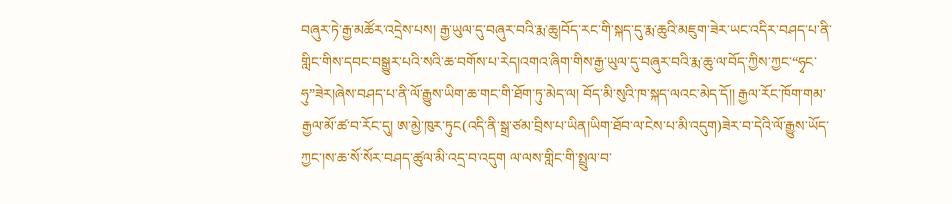བཞུར་ཏེ་རྒྱ་མཚོར་འདྲེས་པས། རྒྱ་ཡུལ་དུ་བཞུར་བའི་རྨ་ཆུ།བོད་རང་གི་སྐད་དུ་རྨ་ཆུའི་མཇུག་ཟེར་ཡང་འདིར་བཤད་པ་ནི་གླིང་གིས་དབང་བསྒྱུར་པའི་སའི་ཆ་བགོས་པ་རེད།འགའ་ཞིག་གིས་རྒྱ་ཡུལ་དུ་བཞུར་བའི་རྨ་ཆུ་ལ་བོད་ཀྱིས་ཀྱང་“ཧྭང་ཧུ”ཟེར།ཞེས་བཤད་པ་ནི་ལོ་རྒྱུས་ཡིག་ཆ་གང་གི་ཐོག་ཏུ་མེད་ལ། བོད་མི་སུའི་ཁ་སྐད་ལའང་མེད་དོ།། རྒྱལ་རོང་ཁོག་གམ་རྒྱལ་མོ་ཚ་བ་རོང་དུ། ཨ་མྱེ་ཁུར་ཏུང(འདི་ནི་སྒྲ་ཙམ་བྲིས་པ་ཡིན།ཡིག་ཐོབ་ལ་ངེས་པ་མི་འདུག)ཟེར་བ་དེའི་ལོ་རྒྱུས་ཡོད་ཀྱང་།ས་ཆ་སོ་སོར་བཤད་ཚུལ་མི་འདྲ་བ་འདུག ལ་ལས་གླིང་གི་སྤྲུལ་བ་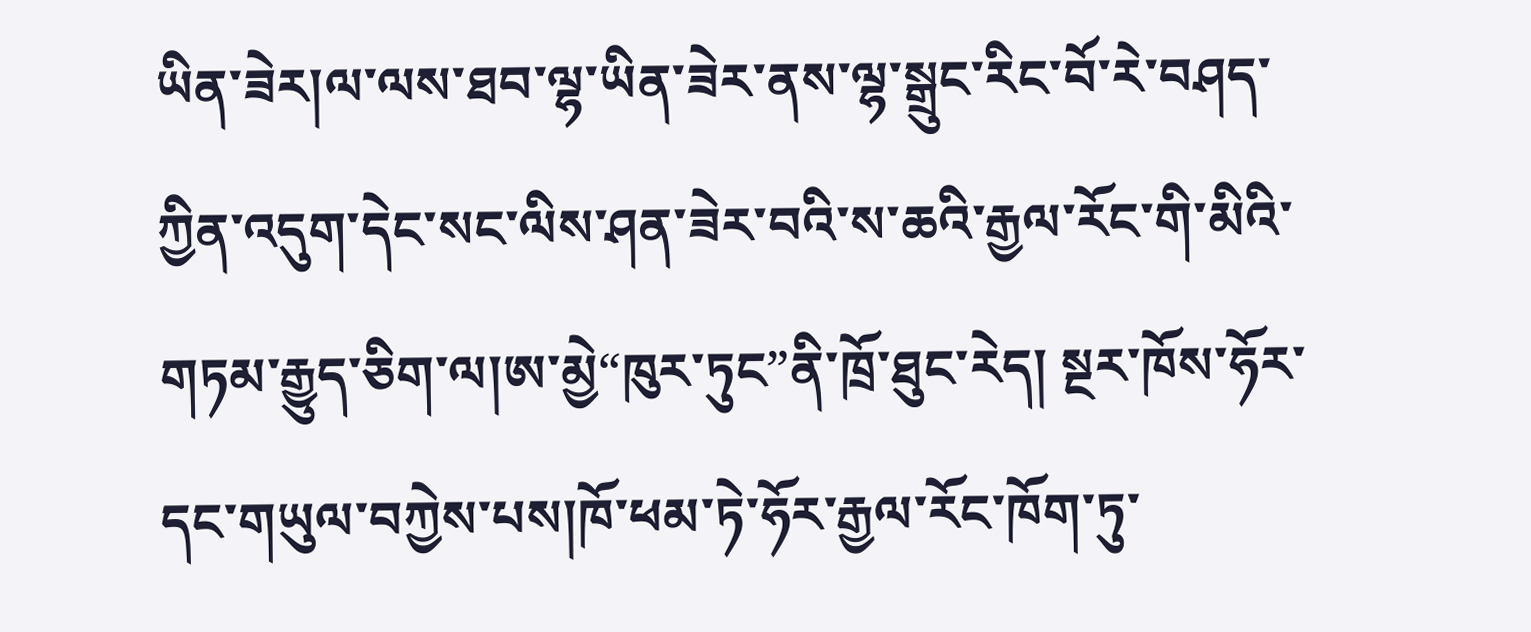ཡིན་ཟེར།ལ་ལས་ཐབ་ལྷ་ཡིན་ཟེར་ནས་ལྷ་སྒྲུང་རིང་བོ་རེ་བཤད་ཀྱིན་འདུག་དེང་སང་ལིས་ཤན་ཟེར་བའི་ས་ཆའི་རྒྱལ་རོང་གི་མིའི་གཏམ་རྒྱུད་ཅིག་ལ།ཨ་མྱེ“ཁུར་ཏུང”ནི་ཁྲོ་ཐུང་རེད། སྔར་ཁོས་ཧོར་དང་གཡུལ་བཀྱེས་པས།ཁོ་ཕམ་ཏེ་ཧོར་རྒྱལ་རོང་ཁོག་ཏུ་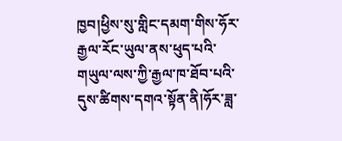ཁྱབ།ཕྱིས་སུ་གླིང་དམག་གིས་ཧོར་རྒྱལ་རོང་ཡུལ་ནས་ཕུད་པའི་གཡུལ་ལས་ཀྱི་རྒྱལ་ཁ་ཐོབ་པའི་དུས་ཚིགས་དགའ་སྟོན་ནི།ཧོར་ཟླ་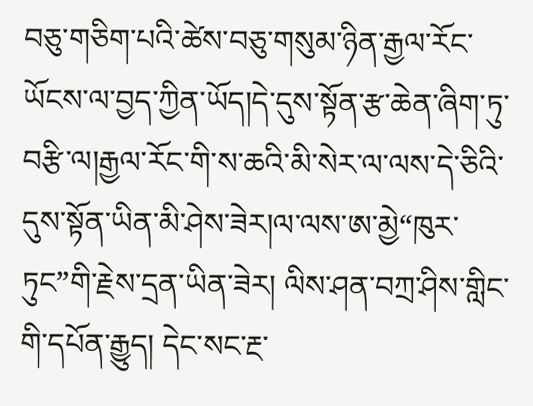བཅུ་གཅིག་པའི་ཚེས་བཅུ་གསུམ་ཉིན་རྒྱལ་རོང་ཡོངས་ལ་བྱད་ཀྱིན་ཡོད།དེ་དུས་སྟོན་རྩ་ཆེན་ཞིག་ཏུ་བརྩི་ལ།རྒྱལ་རོང་གི་ས་ཆའི་མི་སེར་ལ་ལས་དེ་ཅིའི་དུས་སྟོན་ཡིན་མི་ཤེས་ཟེར།ལ་ལས་ཨ་མྱེ“ཁུར་ཏུང”གི་རྗེས་དྲན་ཡིན་ཟེར། ལིས་ཤན་བཀྲ་ཤིས་གླིང་གི་དཔོན་རྒྱུད། དེང་སང་རྔ་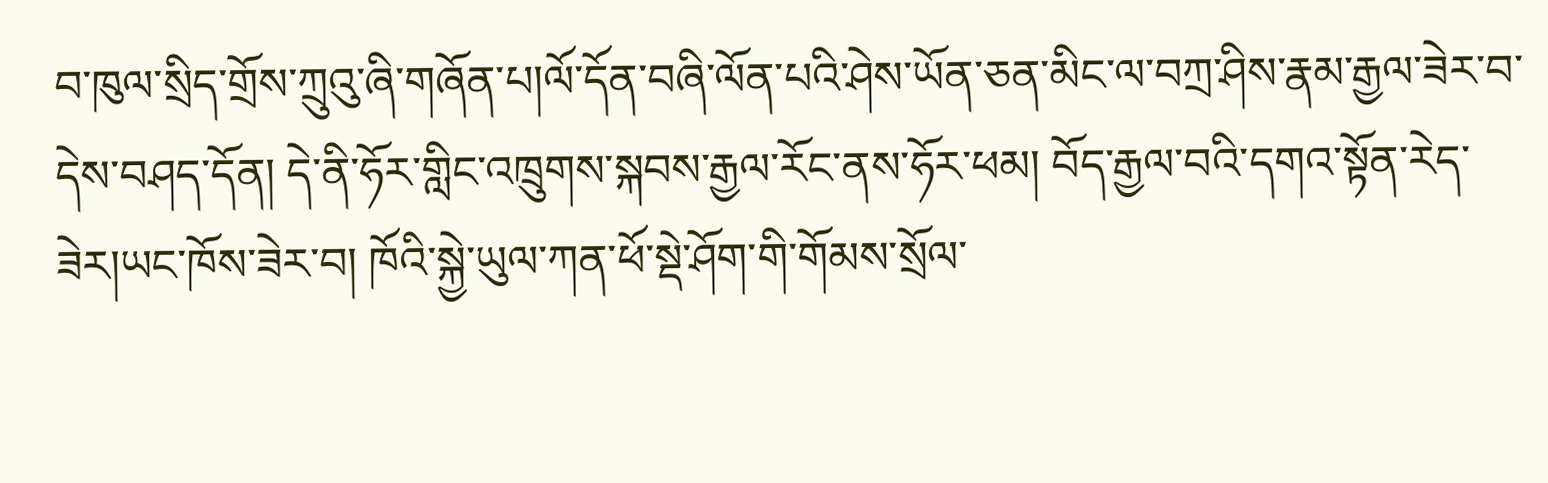བ་ཁུལ་སྲིད་གྲོས་ཀྲུའུ་ཞི་གཞོན་པ།ལོ་དོན་བཞི་ལོན་པའི་ཤེས་ཡོན་ཅན་མིང་ལ་བཀྲ་ཤིས་རྣམ་རྒྱལ་ཟེར་བ་དེས་བཤད་དོན། དེ་ནི་ཧོར་གླིང་འཁྲུགས་སྐབས་རྒྱལ་རོང་ནས་ཧོར་ཕམ། བོད་རྒྱལ་བའི་དགའ་སྟོན་རེད་ཟེར།ཡང་ཁོས་ཟེར་བ། ཁོའི་སྐྱེ་ཡུལ་ཀན་ཕོ་སྡེ་ཤོག་གི་གོམས་སྲོལ་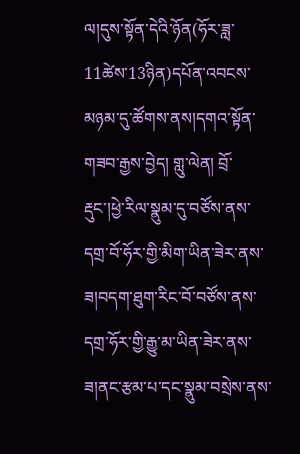ལ།དུས་སྟོན་དེའི་ཉོན(ཧོར་ཟླ་11ཚེས་13ཉིན)དཔོན་འབངས་མཉམ་དུ་ཚོགས་ནས།དགའ་སྟོན་གཟབ་རྒྱས་བྱེད། གླུ་ལེན། བྲོ་རྡུང་།ཕྱེ་རིལ་སྣུམ་དུ་བཙོས་ནས་དགྲ་བོ་ཧོར་གྱི་མིག་ཡིན་ཟེར་ནས་ཟ།བདག་ཐུག་རིང་བོ་བཙོས་ནས་དགྲ་ཧོར་གྱི་རྒྱུ་མ་ཡིན་ཟེར་ནས་ཟ།ནང་རྩམ་པ་དང་སྣུམ་བསྲེས་ནས་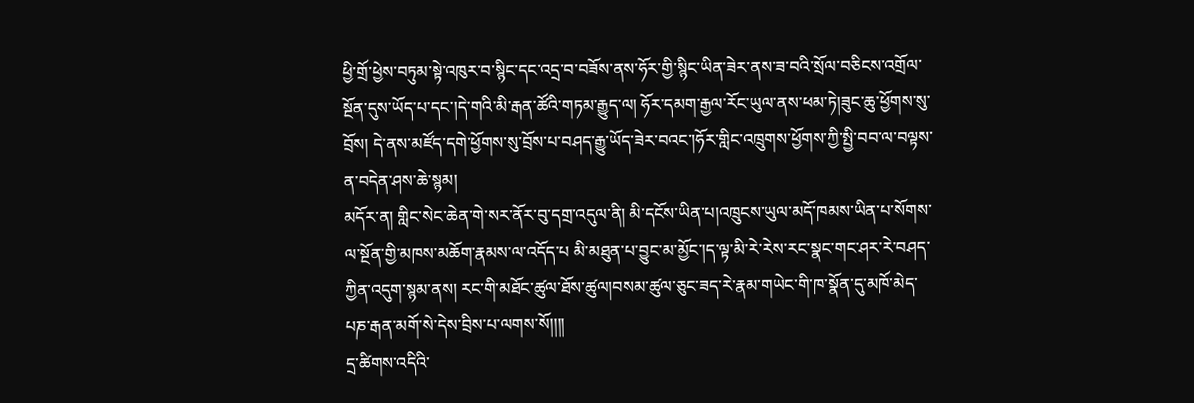ཕྱི་གྲོ་ཕྱེས་བཏུམ་སྟེ་འཁུར་བ་སྙིང་དང་འདྲ་བ་བཟོས་ནས་ཧོར་གྱི་སྙིང་ཡིན་ཟེར་ནས་ཟ་བའི་སྲོལ་བཅིངས་འགྲོལ་སྔོན་དུས་ཡོད་པ་དང་།དེ་གའི་མི་རྒན་ཚོའི་གཏམ་རྒྱུད་ལ། ཧོར་དམག་རྒྱལ་རོང་ཡུལ་ནས་ཕམ་ཏེ།ཟུང་ཆུ་ཕྱོགས་སུ་བྲོས། དེ་ནས་མཛོད་དགེ་ཕྱོགས་སུ་བྲོས་པ་བཤད་རྒྱུ་ཡོད་ཟེར་བའང་།ཧོར་གླིང་འཁྲུགས་ཕྱོགས་ཀྱི་སྤྱི་བབ་ལ་བལྟས་ན་བདེན་ཤས་ཆེ་སྙམ།
མདོར་ན། གླིང་སེང་ཆེན་གེ་སར་ནོར་བུ་དགྲ་འདུལ་ནི། མི་དངོས་ཡིན་པ།འཁྲུངས་ཡུལ་མདོ་ཁམས་ཡིན་པ་སོགས་ལ་སྔོན་གྱི་མཁས་མཆོག་རྣམས་ལ་འདོད་པ མི་མཐུན་པ་བྱུང་མ་མྱོང་།ད་ལྟ་མི་རེ་རེས་རང་སྣང་གང་ཤར་རེ་བཤད་ཀྱིན་འདུག་སྙམ་ནས། རང་གི་མཐོང་ཚུལ་ཐོས་ཚུལ།བསམ་ཚུལ་ཅུང་ཟད་རེ་རྣམ་གཡེང་གི་ཁ་སྣོན་དུ་མཁོ་མེད་པཎ་རྒན་མགོ་སེ་དེས་བྲིས་པ་ལགས་སོ།།།།
དྲ་ཚིགས་འདིའི་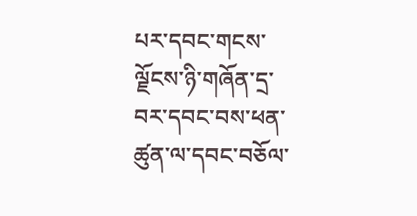པར་དབང་གངས་ལྗོངས་ཉི་གཞོན་དྲ་བར་དབང་བས་ཕན་ཚུན་ལ་དབང་བཅོལ་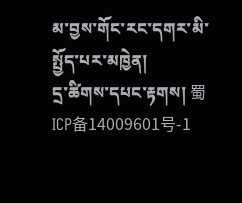མ་བྱས་གོང་རང་དགར་མི་སྤྱོད་པར་མཁྱེན།
དྲ་ཚིགས་དཔང་རྟགས། 蜀ICP备14009601号-1